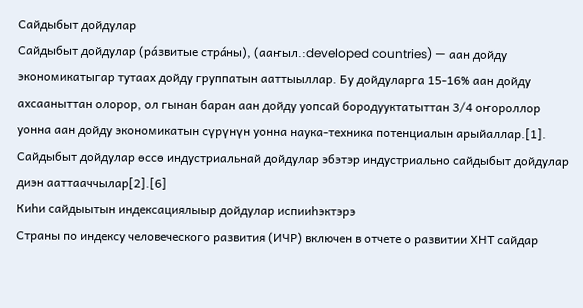Сайдыбыт дойдулар
Сайдыбыт дойдулар (ра́звитые стра́ны), (ааҥыл.:developed countries) — аан дойду экономикатыгар тутаах дойду группатын ааттыыллар. Бу дойдуларга 15-16% аан дойду ахсааныттан олорор, ол гынан баран аан дойду уопсай бородууктатыттан 3/4 оҥороллор уонна аан дойду экономикатын сүрүнүн уонна наука-техника потенциалын арыйаллар.[1]. Сайдыбыт дойдулар өссө индустриальнай дойдулар эбэтэр индустриально сайдыбыт дойдулар диэн ааттааччылар[2].[6]
Киһи сайдыытын индексациялыыр дойдулар испииһэктэрэ
Страны по индексу человеческого развития (ИЧР) включен в отчете о развитии ХНТ сайдар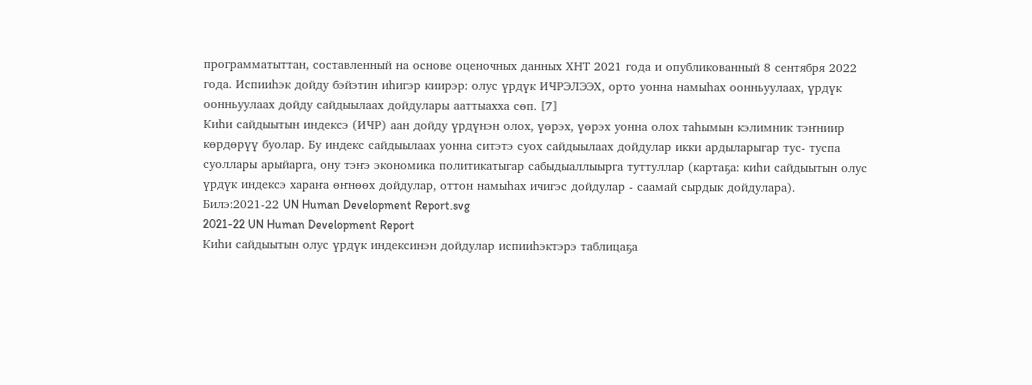программатыттан, составленный на основе оценочных данных ХНТ 2021 года и опубликованный 8 сентября 2022 года. Испииһэк дойду бэйэтин иһигэр киирэр: олус үрдүк ИЧРЭЛЭЭХ, орто уонна намыһах оонньуулаах, үрдүк оонньуулаах дойду сайдыылаах дойдулары ааттыахха сөп. [7]
Киһи сайдыытын индексэ (ИЧР) аан дойду үрдүнэн олох, үөрэх, үөрэх уонна олох таһымын кэлимник тэҥниир көрдөрүү буолар. Бу индекс сайдыылаах уонна ситэтэ суох сайдыылаах дойдулар икки ардыларыгар тус- туспа суоллары арыйарга, ону тэҥэ экономика политикатыгар сабыдыаллыырга туттуллар (картаҕа: киһи сайдыытын олус үрдүк индексэ хараҥа өҥнөөх дойдулар, оттон намыһах ичигэс дойдулар - саамай сырдык дойдулара).
Билэ:2021-22 UN Human Development Report.svg
2021-22 UN Human Development Report
Киһи сайдыытын олус үрдүк индексинэн дойдулар испииһэктэрэ таблицаҕа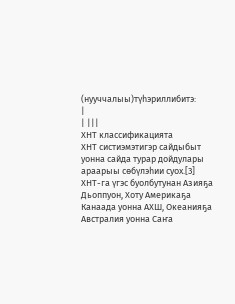(нууччалыы)түһэриллибитэ:
|
| |||
ХНТ классификацията
ХНТ систиэмэтигэр сайдыбыт уонна сайда турар дойдулары араарыы сөбүлэһии суох.[3]
ХНТ-га үгэс буолбутунан Азияҕа Дьоппуон, Хоту Америкаҕа Канаада уонна АХШ, Океанияҕа Австралия уонна Саҥа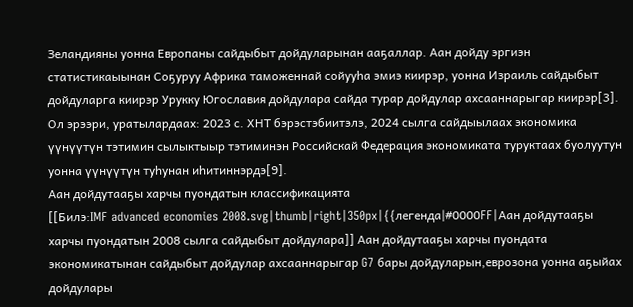Зеландияны уонна Европаны сайдыбыт дойдуларынан ааҕаллар. Аан дойду эргиэн статистикаыынан Соҕуруу Африка таможеннай сойууһа эмиэ киирэр, уонна Израиль сайдыбыт дойдуларга киирэр Урукку Югославия дойдулара сайда турар дойдулар ахсааннарыгар киирэр[3]. Ол эрээри, уратылардаах: 2023 с. ХНТ бэрэстэбиитэлэ, 2024 сылга сайдыылаах экономика үүнүүтүн тэтимин сылыктыыр тэтиминэн Российскай Федерация экономиката туруктаах буолуутун уонна үүнүүтүн туһунан иһитиннэрдэ[9].
Аан дойдутааҕы харчы пуондатын классификацията
[[Билэ:IMF advanced economies 2008.svg|thumb|right|350px|{{легенда|#0000FF|Аан дойдутааҕы харчы пуондатын 2008 сылга сайдыбыт дойдулара]] Аан дойдутааҕы харчы пуондата экономикатынан сайдыбыт дойдулар ахсааннарыгар G7 бары дойдуларын,еврозона уонна аҕыйах дойдулары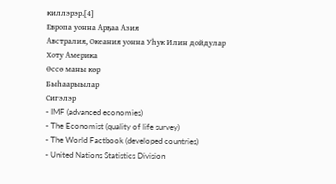киллэрэр.[4]
Европа уонна Арҕаа Азия
Австралия, Океания уонна Уһук Илин дойдулар
Хоту Америка
Өссө маны көр
Быһаарыылар
Сигэлэр
- IMF (advanced economies)
- The Economist (quality of life survey)
- The World Factbook (developed countries)
- United Nations Statistics Division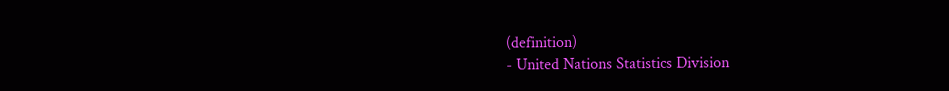(definition)
- United Nations Statistics Division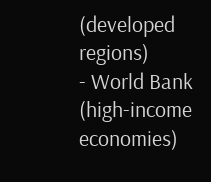(developed regions)
- World Bank (high-income economies)